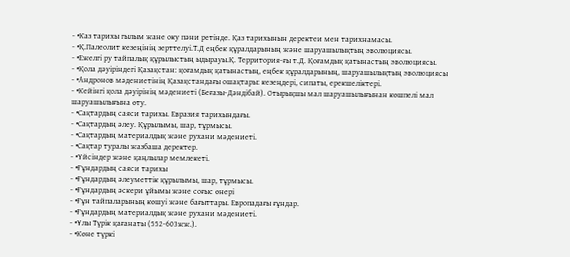- •Каз тарихы гылым жане оку пәни ретінде. Қаз тарихынын деректеи мен тарихнамасы.
- •Қ.Палеолит кезеңінің зерттелуі.Т.Д еңбек құралдарының және шаруашылықтың эволюциясы.
- •Ежелгі ру тайпалық құрылыстың ыдырауы.Қ. Территория-ғы т.Д. Қоғамдық қатынастың эволюциясы.
- •Қола дәуіріндегі Қазақстан: қоғамдық қатынастың, еңбек құралдарының, шаруашылықтың эволюциясы
- •Андронов мәдениетінің Қазақстандағы ошақтары: кезеңдері, сипаты, ерекшеліктері.
- •Кейінгі қола дәуірінің мәдениеті (Беғазы-Дәндібай). Отырықшы мал шаруашылығынан көшпелі мал шаруашылығына өту.
- •Сақтардың саяси тарихы. Евразия тарихындағы.
- •Сақтардың әлеу. Құрылымы, шар, тұрмысы.
- •Сақтардың материалдық және рухани мәдениеті.
- •Сақтар туралы жазбаша деректер.
- •Үйсіндер және қаңлылар мемлекеті.
- •Ғұндардың саяси тарихы
- •Ғұндардың әлеуметтік құрылымы, шар, тұрмысы.
- •Ғұндардың әскери ұйымы және соғыс өнері
- •Ғұн тайпаларының көшуі және бағыттары. Европадағы ғұндар.
- •Ғұндардың материалдық және рухани мәдениеті.
- •Ұлы Түрік қағанаты (552-603жж.).
- •Көне түркі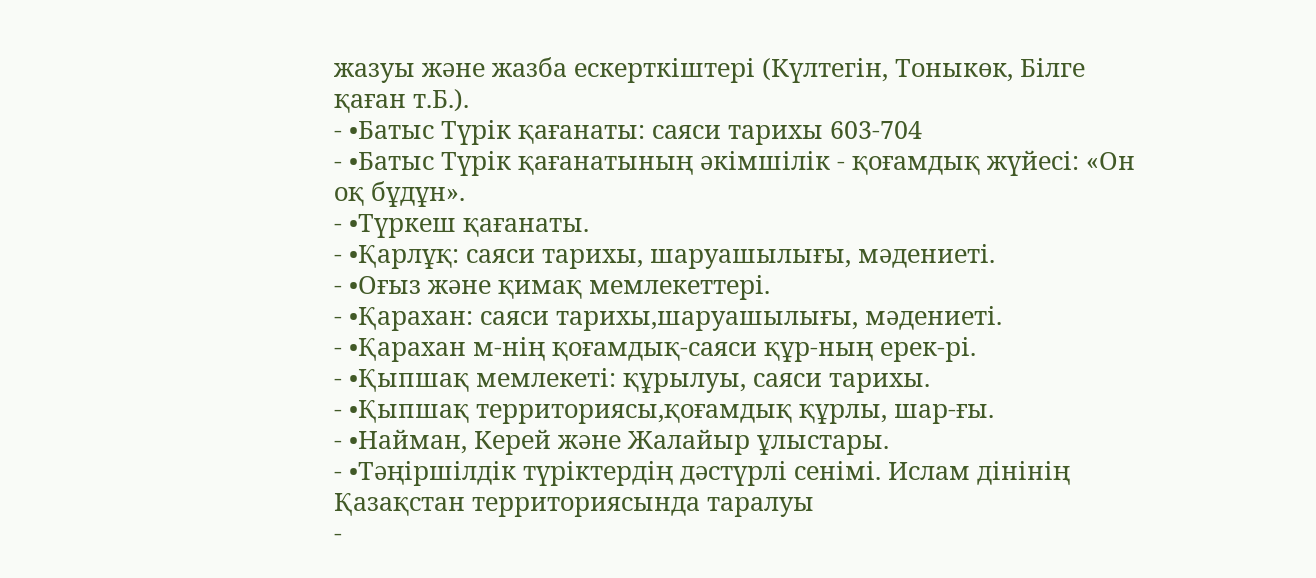жазуы және жазба ескерткіштері (Күлтегін, Тоныкөк, Білге қаған т.Б.).
- •Батыс Түрік қағанаты: саяси тарихы 603-704
- •Батыс Түрік қағанатының әкімшілік - қоғамдық жүйесі: «Он оқ бұдұн».
- •Түркеш қағанаты.
- •Қарлұқ: саяси тарихы, шаруашылығы, мәдениеті.
- •Оғыз және қимақ мемлекеттері.
- •Қарахан: саяси тарихы,шаруашылығы, мәдениеті.
- •Қарахан м-нің қоғамдық-саяси құр-ның ерек-рі.
- •Қыпшақ мемлекеті: құрылуы, саяси тарихы.
- •Қыпшақ территориясы,қоғамдық құрлы, шар-ғы.
- •Найман, Керей және Жалайыр ұлыстары.
- •Тәңіршілдік түріктердің дәстүрлі сенімі. Ислам дінінің Қазақстан территориясында таралуы
-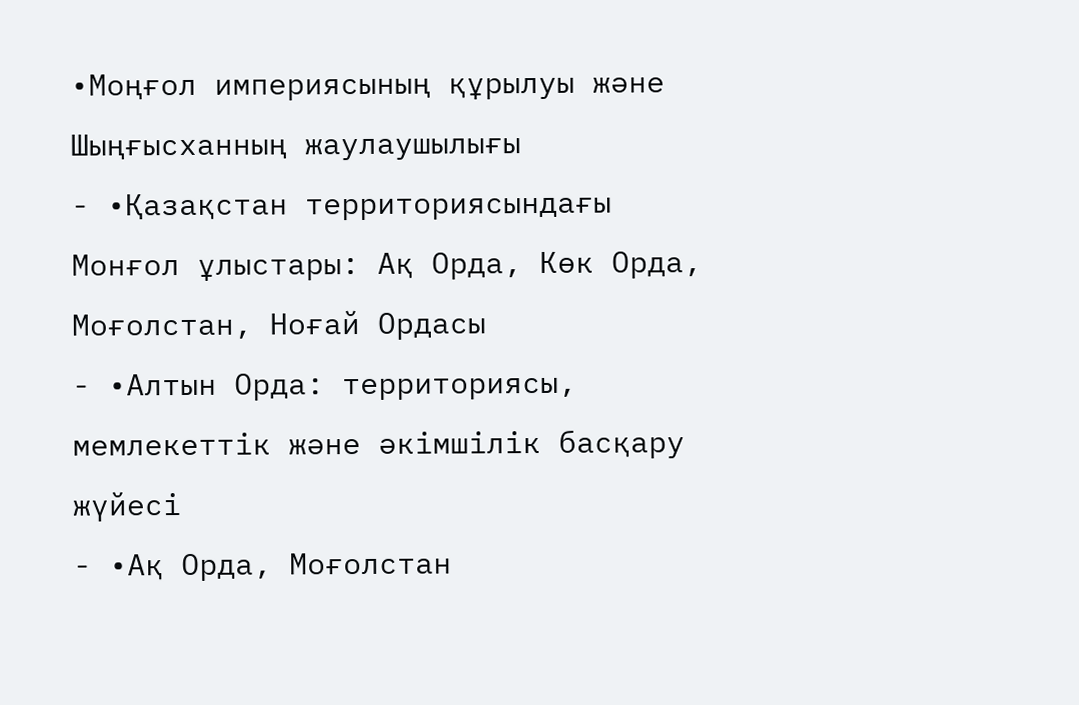•Моңғол империясының құрылуы және Шыңғысханның жаулаушылығы
- •Қазақстан территориясындағы Монғол ұлыстары: Ақ Орда, Көк Орда, Моғолстан, Ноғай Ордасы
- •Алтын Орда: территориясы, мемлекеттік және әкімшілік басқару жүйесі
- •Ақ Орда, Моғолстан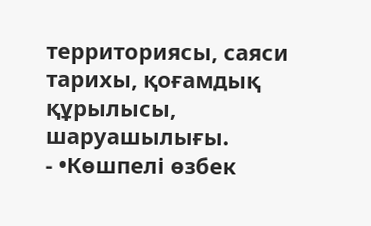территориясы, саяси тарихы, қоғамдық құрылысы, шаруашылығы.
- •Көшпелі өзбек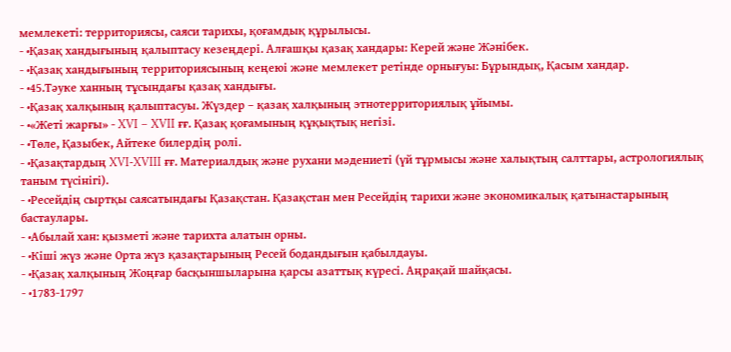мемлекеті: территориясы, саяси тарихы, қоғамдық құрылысы.
- •Қазақ хандығының қалыптасу кезеңдері. Алғашқы қазақ хандары: Керей және Жәнібек.
- •Қазақ хандығының территориясының кеңеюі және мемлекет ретінде орнығуы: Бұрындық, Қасым хандар.
- •45.Тәуке ханның тұсындағы қазақ хандығы.
- •Қазақ халқының қалыптасуы. Жүздер – қазақ халқының этнотерриториялық ұйымы.
- •«Жеті жарғы» - XVI – XVII ғғ. Қазақ қоғамының құқықтық негізі.
- •Төле, Қазыбек, Айтеке билердің ролі.
- •Қазақтардың XVI-XVIII ғғ. Материалдық және рухани мәдениеті (үй тұрмысы және халықтың салттары, астрологиялық таным түсінігі).
- •Ресейдің сыртқы саясатындағы Қазақстан. Қазақстан мен Ресейдің тарихи және экономикалық қатынастарының бастаулары.
- •Абылай хан: қызметі және тарихта алатын орны.
- •Кіші жүз және Орта жүз қазақтарының Ресей бодандығын қабылдауы.
- •Қазақ халқының Жоңғар басқыншыларына қарсы азаттық күресі. Аңрақай шайқасы.
- •1783-1797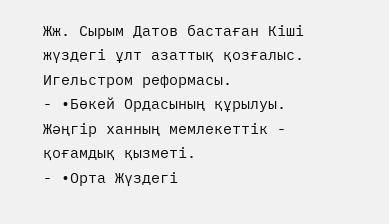Жж. Сырым Датов бастаған Кіші жүздегі ұлт азаттық қозғалыс. Игельстром реформасы.
- •Бөкей Ордасының құрылуы. Жәңгір ханның мемлекеттік - қоғамдық қызметі.
- •Орта Жүздегі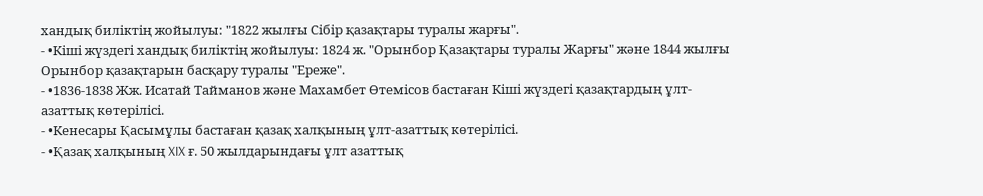хандық биліктің жойылуы: "1822 жылғы Сібір қазақтары туралы жарғы".
- •Кіші жүздегі хандық биліктің жойылуы: 1824 ж. "Орынбор Қазақтары туралы Жарғы" және 1844 жылғы Орынбор қазақтарын басқару туралы "Ереже".
- •1836-1838 Жж. Исатай Тайманов және Махамбет Өтемісов бастаған Кіші жүздегі қазақтардың ұлт-азаттық көтерілісі.
- •Кенесары Қасымұлы бастаған қазақ халқының ұлт-азаттық көтерілісі.
- •Қазақ халқының XIX ғ. 50 жылдарындағы ұлт азаттық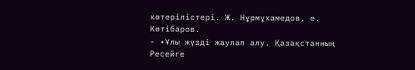көтерілістері. Ж. Нұрмұхамедов, е. Көтібаров.
- •Ұлы жүзді жаулап алу. Қазақстанның Ресейге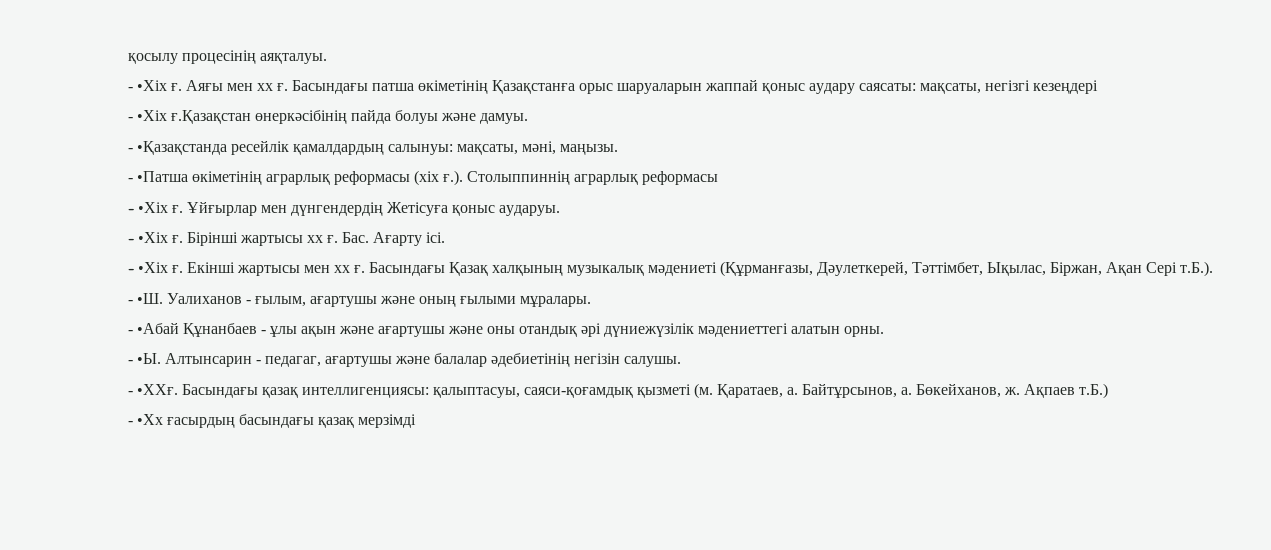қосылу процесінің аяқталуы.
- •Хiх ғ. Аяғы мен хх ғ. Басындағы патша өкіметінің Қазақстанға орыс шаруаларын жаппай қоныс аудару саясаты: мақсаты, негізгі кезеңдері
- •Хiх ғ.Қазақстан өнеркәсібінің пайда болуы және дамуы.
- •Қазақстанда ресейлік қамалдардың салынуы: мақсаты, мәні, маңызы.
- •Патша өкіметінің аграрлық реформасы (хiх ғ.). Столыппиннің аграрлық реформасы
- •Xiх ғ. Ұйғырлар мен дүнгендердің Жетісуға қоныс аударуы.
- •Xiх ғ. Бірінші жартысы хх ғ. Бас. Ағарту ісі.
- •Xiх ғ. Екінші жартысы мен хх ғ. Басындағы Қазақ халқының музыкалық мәдениеті (Құрманғазы, Дәулеткерей, Тәттімбет, Ықылас, Біржан, Ақан Сері т.Б.).
- •Ш. Уалиханов - ғылым, ағартушы және оның ғылыми мұралары.
- •Абай Құнанбаев - ұлы ақын және ағартушы және оны отандық әрі дүниежүзілік мәдениеттегі алатын орны.
- •Ы. Алтынсарин - педагаг, ағартушы және балалар әдебиетінің негізін салушы.
- •ХХғ. Басындағы қазақ интеллигенциясы: қалыптасуы, саяси-қоғамдық қызметі (м. Қаратаев, а. Байтұрсынов, а. Бөкейханов, ж. Ақпаев т.Б.)
- •Хх ғасырдың басындағы қазақ мерзімді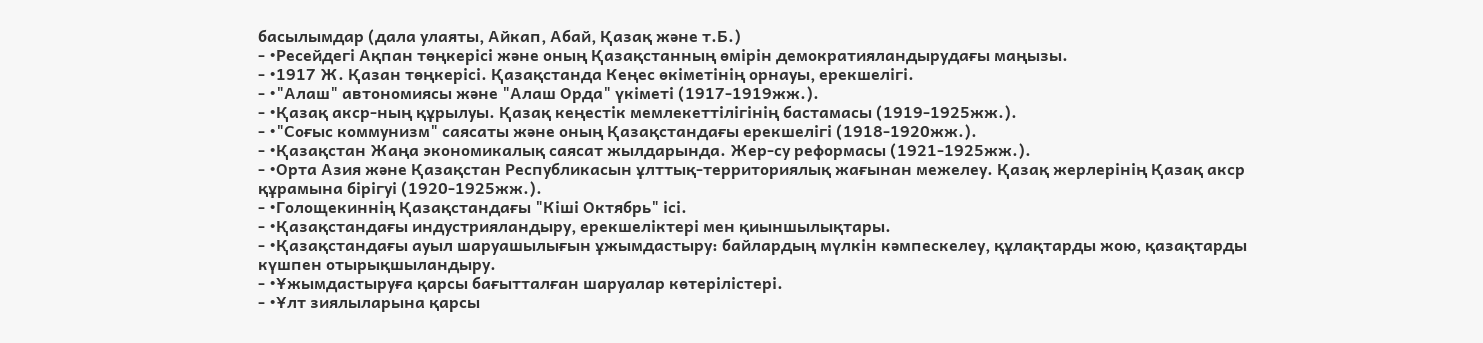басылымдар (дала улаяты, Айкап, Абай, Қазақ және т.Б.)
- •Ресейдегі Ақпан төңкерісі және оның Қазақстанның өмірін демократияландырудағы маңызы.
- •1917 Ж. Қазан төңкерісі. Қазақстанда Кеңес өкіметінің орнауы, ерекшелігі.
- •"Алаш" автономиясы және "Алаш Орда" үкіметі (1917-1919жж.).
- •Қазақ акср-ның құрылуы. Қазақ кеңестік мемлекеттілігінің бастамасы (1919-1925жж.).
- •"Соғыс коммунизм" саясаты және оның Қазақстандағы ерекшелігі (1918-1920жж.).
- •Қазақстан Жаңа экономикалық саясат жылдарында. Жер-су реформасы (1921-1925жж.).
- •Орта Азия және Қазақстан Республикасын ұлттық-территориялық жағынан межелеу. Қазақ жерлерінің Қазақ акср құрамына бірігуі (1920-1925жж.).
- •Голощекиннің Қазақстандағы "Кіші Октябрь" ісі.
- •Қазақстандағы индустрияландыру, ерекшеліктері мен қиыншылықтары.
- •Қазақстандағы ауыл шаруашылығын ұжымдастыру: байлардың мүлкін кәмпескелеу, құлақтарды жою, қазақтарды күшпен отырықшыландыру.
- •Ұжымдастыруға қарсы бағытталған шаруалар көтерілістері.
- •Ұлт зиялыларына қарсы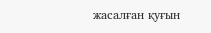жасалған қуғын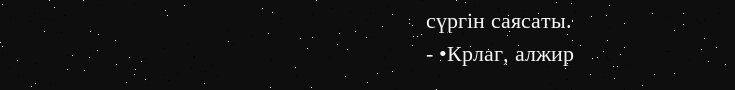сүргін саясаты.
- •Крлаг, алжир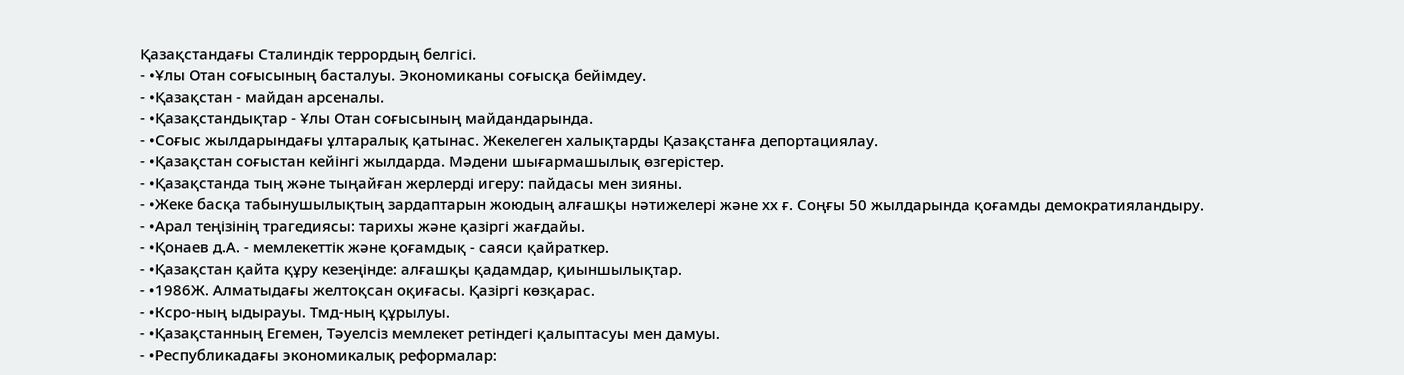Қазақстандағы Сталиндік террордың белгісі.
- •Ұлы Отан соғысының басталуы. Экономиканы соғысқа бейімдеу.
- •Қазақстан - майдан арсеналы.
- •Қазақстандықтар - Ұлы Отан соғысының майдандарында.
- •Соғыс жылдарындағы ұлтаралық қатынас. Жекелеген халықтарды Қазақстанға депортациялау.
- •Қазақстан соғыстан кейінгі жылдарда. Мәдени шығармашылық өзгерістер.
- •Қазақстанда тың және тыңайған жерлерді игеру: пайдасы мен зияны.
- •Жеке басқа табынушылықтың зардаптарын жоюдың алғашқы нәтижелері және хх ғ. Соңғы 50 жылдарында қоғамды демократияландыру.
- •Арал теңізінің трагедиясы: тарихы және қазіргі жағдайы.
- •Қонаев д.А. - мемлекеттік және қоғамдық - саяси қайраткер.
- •Қазақстан қайта құру кезеңінде: алғашқы қадамдар, қиыншылықтар.
- •1986Ж. Алматыдағы желтоқсан оқиғасы. Қазіргі көзқарас.
- •Ксро-ның ыдырауы. Тмд-ның құрылуы.
- •Қазақстанның Егемен, Тәуелсіз мемлекет ретіндегі қалыптасуы мен дамуы.
- •Республикадағы экономикалық реформалар: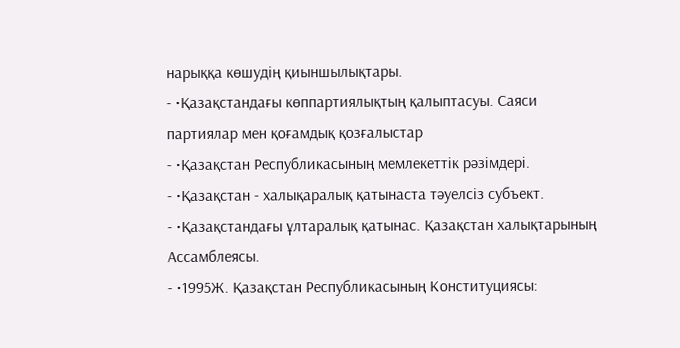нарыққа көшудің қиыншылықтары.
- •Қазақстандағы көппартиялықтың қалыптасуы. Саяси партиялар мен қоғамдық қозғалыстар
- •Қазақстан Республикасының мемлекеттік рәзімдері.
- •Қазақстан - халықаралық қатынаста тәуелсіз субъект.
- •Қазақстандағы ұлтаралық қатынас. Қазақстан халықтарының Ассамблеясы.
- •1995Ж. Қазақстан Республикасының Конституциясы: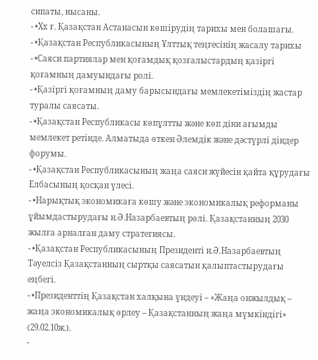сипаты, нысаны.
- •Хх ғ. Қазақстан Астанасын көшірудің тарихы мен болашағы.
- •Қазақстан Республикасының Ұлттық теңгесінің жасалу тарихы
- •Саяси партиялар мен қоғамдық қозғалыстардың қазіргі қоғамның дамуындағы ролі.
- •Қазіргі қоғамның даму барысындағы мемлекетіміздің жастар туралы саясаты.
- •Қазақстан Республикасы көпұлтты және көп діни ағымды мемлекет ретінде. Алматыда өткен Әлемдік және дәстүрлі діндер форумы.
- •Қазақстан Республикасының жаңа саяси жүйесін қайта құрудағы Елбасының қосқан үлесі.
- •Нарықтық экономикаға көшу және экономикалық реформаны ұйымдастырудағы н.Ә.Назарбаевтың рөлі. Қазақстанның 2030 жылға арналған даму стратегиясы.
- •Қазақстан Республикасының Президенті н.Ә.Назарбаевтың Тәуелсіз Қазақстанның сыртқы саясатын қалыптастырудағы еңбегі.
- •Президенттің Қазақстан халқына үндеуі – «Жаңа онжылдық – жаңа экономикалық өрлеу – Қазақстанның жаңа мүмкіндігі» (29.02.10ж.).
-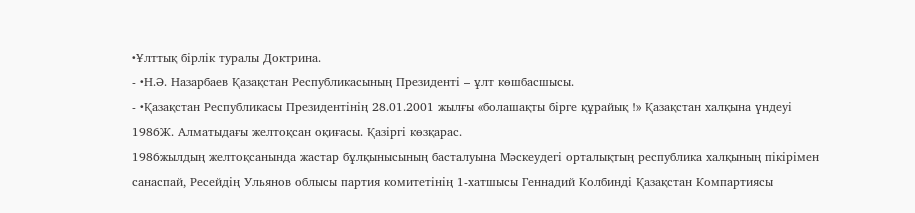•Ұлттық бірлік туралы Доктрина.
- •Н.Ә. Назарбаев Қазақстан Республикасының Президенті – ұлт көшбасшысы.
- •Қазақстан Республикасы Президентінің 28.01.2001 жылғы «болашақты бірге құрайық !» Қазақстан халқына үндеуі
1986Ж. Алматыдағы желтоқсан оқиғасы. Қазіргі көзқарас.
1986жылдың желтоқсанында жастар бұлқынысының басталуына Мәскеудегі орталықтың республика халқының пікірімен санаспай, Ресейдің Ульянов облысы партия комитетінің 1-хатшысы Геннадий Колбинді Қазақстан Компартиясы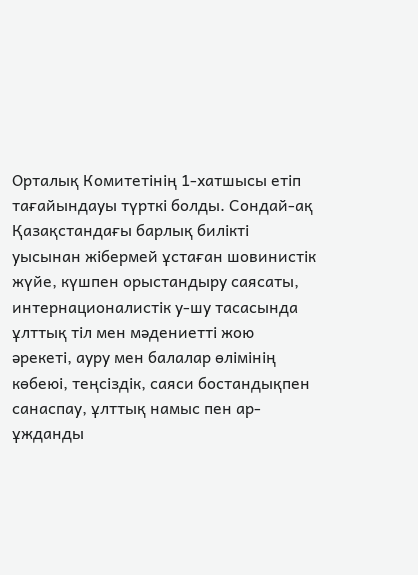Орталық Комитетінің 1-хатшысы етіп тағайындауы түрткі болды. Сондай-ақ Қазақстандағы барлық билікті уысынан жібермей ұстаған шовинистік жүйе, күшпен орыстандыру саясаты, интернационалистік у-шу тасасында ұлттық тіл мен мәдениетті жою әрекеті, ауру мен балалар өлімінің көбеюі, теңсіздік, саяси бостандықпен санаспау, ұлттық намыс пен ар-ұжданды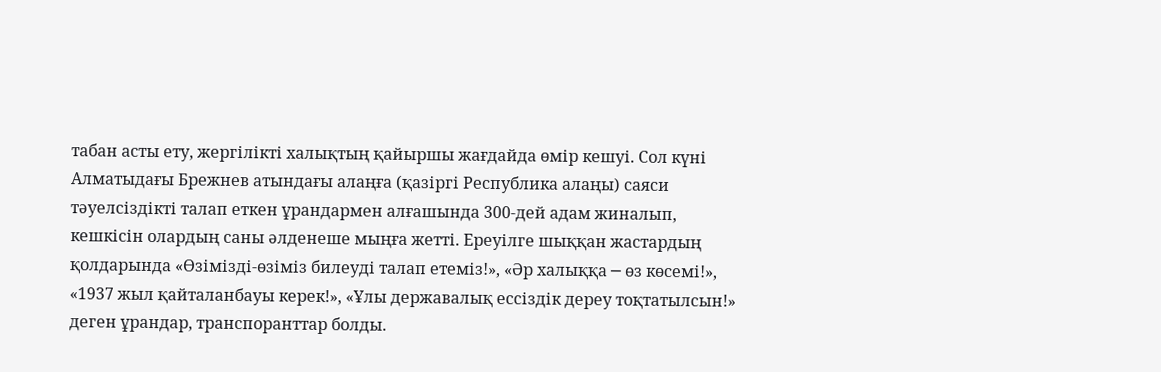табан асты ету, жергілікті халықтың қайыршы жағдайда өмір кешуі. Сол күні Алматыдағы Брежнев атындағы алаңға (қазіргі Республика алаңы) саяси тәуелсіздікті талап еткен ұрандармен алғашында 300-дей адам жиналып, кешкісін олардың саны әлденеше мыңға жетті. Ереуілге шыққан жастардың қолдарында «Өзімізді-өзіміз билеуді талап етеміз!», «Әр халыққа ─ өз көсемі!», «1937 жыл қайталанбауы керек!», «Ұлы державалық ессіздік дереу тоқтатылсын!» деген ұрандар, транспоранттар болды.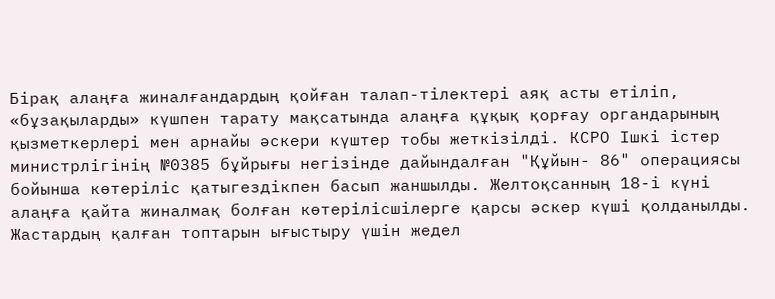Бірақ алаңға жиналғандардың қойған талап-тілектері аяқ асты етіліп, «бұзақыларды» күшпен тарату мақсатында алаңға құқық қорғау органдарының қызметкерлері мен арнайы әскери күштер тобы жеткізілді. КСРО Ішкі істер министрлігінің №0385 бұйрығы негізінде дайындалған "Құйын- 86" операциясы бойынша көтеріліс қатыгездікпен басып жаншылды. Желтоқсанның 18-і күні алаңға қайта жиналмақ болған көтерілісшілерге қарсы әскер күші қолданылды. Жастардың қалған топтарын ығыстыру үшін жедел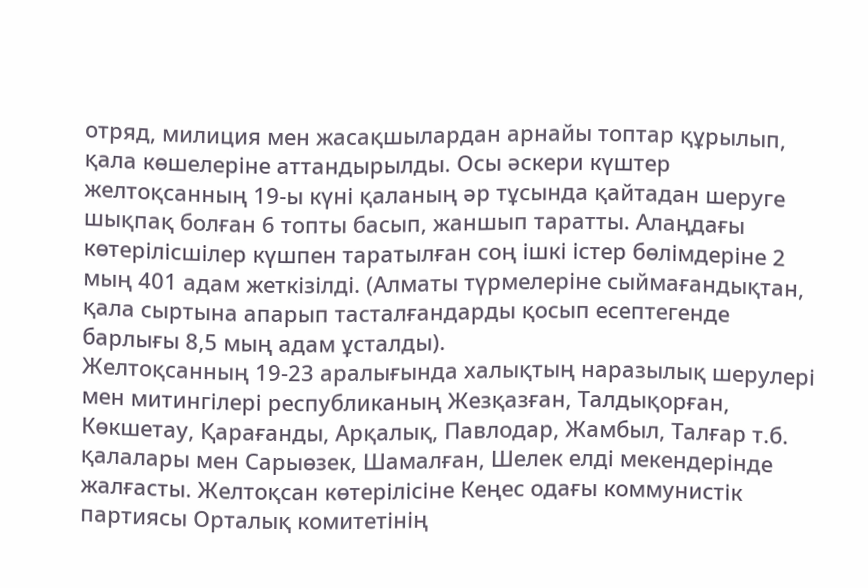отряд, милиция мен жасақшылардан арнайы топтар құрылып, қала көшелеріне аттандырылды. Осы әскери күштер желтоқсанның 19-ы күні қаланың әр тұсында қайтадан шеруге шықпақ болған 6 топты басып, жаншып таратты. Алаңдағы көтерілісшілер күшпен таратылған соң ішкі істер бөлімдеріне 2 мың 401 адам жеткізілді. (Алматы түрмелеріне сыймағандықтан, қала сыртына апарып тасталғандарды қосып есептегенде барлығы 8,5 мың адам ұсталды).
Желтоқсанның 19-23 аралығында халықтың наразылық шерулері мен митингілері республиканың Жезқазған, Талдықорған, Көкшетау, Қарағанды, Арқалық, Павлодар, Жамбыл, Талғар т.б. қалалары мен Сарыөзек, Шамалған, Шелек елді мекендерінде жалғасты. Желтоқсан көтерілісіне Кеңес одағы коммунистік партиясы Орталық комитетінің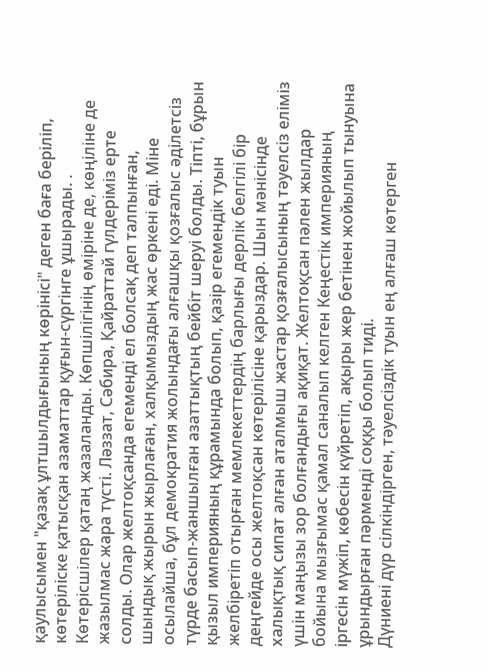қаулысымен "қазақ ұлтшылдығының көрінісі" деген баға беріліп, көтеріліске қатысқан азаматтар қуғын-сүргінге ұшырады. . Көтерісшілер қатаң жазаланды. Көпшілігінің өміріне де, көңіліне де жазылмас жара түсті. Ләззат, Сәбира, Қайраттай гүлдеріміз ерте солды. Олар желтоқсанда егеменді ел болсақ деп талпынған, шындық жырын жырлаған, халқымыздың жас өркені еді. Міне осылайша, бұл демократия жолындағы алғашқы қозғалыс әділетсіз түрде басып-жаншылған азаттықтың бейбіт шеруі болды. Тіпті, бұрын қызыл империяның құрамында болып, қазір егемендік туын желбіретіп отырған мемлекеттердің барлығы дерлік белгілі бір деңгейде осы желтоқсан көтерілісіне қарыздар. Шын мәнісінде халықтық сипат алған аталмыш жастар қозғалысының тәуелсіз еліміз үшін маңызы зор болғандығы ақиқат. Желтоқсан пәлен жылдар бойына мызғымас қамал саналып келген Кеңестік империяның іргесін мүжіп, көбесін күйретіп, ақыры жер бетінен жойылып тынуына ұрындырған пәрменді соққы болып тиді.
Дүниені дүр сілкіндірген, тәуелсіздік туын ең алғаш көтерген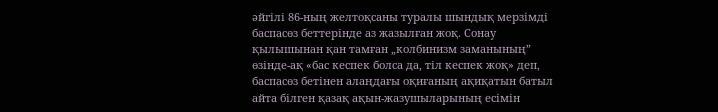әйгілі 86-ның желтоқсаны туралы шындық мерзімді баспасөз беттерінде аз жазылған жоқ. Сонау қылышынан қан тамған „колбинизм заманының” өзінде-ақ «бас кеспек болса да, тіл кеспек жоқ» деп, баспасөз бетінен алаңдағы оқиғаның ақиқатын батыл айта білген қазақ ақын-жазушыларының есімін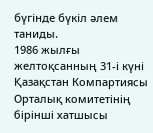бүгінде бүкіл әлем таниды.
1986 жылғы желтоқсанның 31-і күні Қазақстан Компартиясы Орталық комитетінің бірінші хатшысы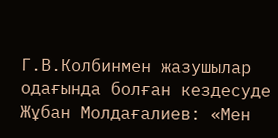Г.В.Колбинмен жазушылар одағында болған кездесуде Жұбан Молдағалиев: «Мен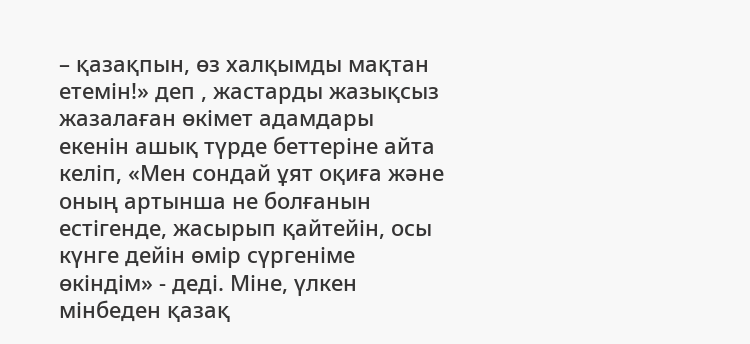– қазақпын, өз халқымды мақтан етемін!» деп , жастарды жазықсыз жазалаған өкімет адамдары екенін ашық түрде беттеріне айта келіп, «Мен сондай ұят оқиға және оның артынша не болғанын естігенде, жасырып қайтейін, осы күнге дейін өмір сүргеніме өкіндім» - деді. Міне, үлкен мінбеден қазақ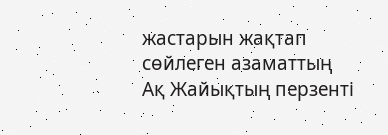жастарын жақтап сөйлеген азаматтың Ақ Жайықтың перзенті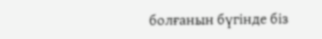болғанын бүгінде біз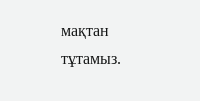мақтан тұтамыз.